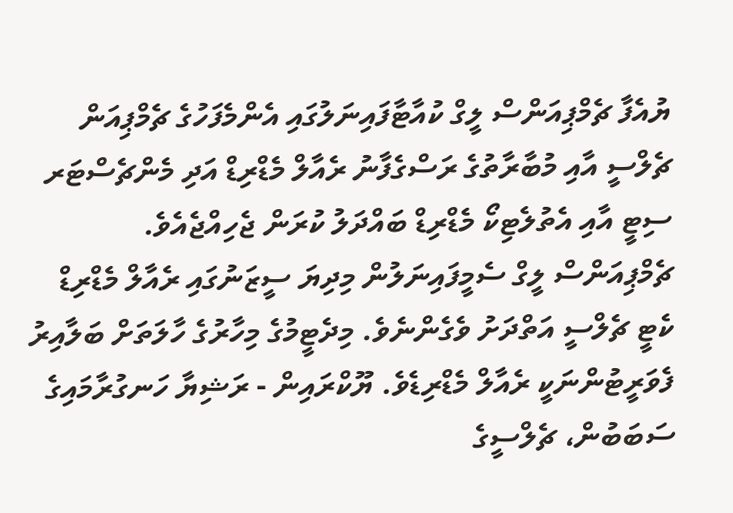ޔުއެފާ ޗެމްޕިއަންސް ލީގް ކުއާޓާފައިނަލުގައި އެންމެފަހުގެ ޗެމްޕިއަން ޗެލްސީ އާއި މުބާރާތުގެ ރަސްގެފާނު ރެއާލް މެޑްރިޑް އަދި މެންޗެސްޓަރ ސިޓީ އާއި އެތުލެޓިކޯ މެޑްރިޑް ބައްދަލު ކުރަން ޖެހިއްޖެއެވެ.
ޗެމްޕިއަންސް ލީގް ސެމީފައިނަލުން މިދިޔަ ސީޒަނުގައި ރެއާލް މެޑްރިޑް ކެޓީ ޗެލްސީ އަތްދަށު ވެގެންނެވެ. މިދެޓީމުގެ މިހާރުގެ ހާލަތަށް ބަލާއިރު ފެވަރީޓުންނަކީ ރެއާލް މެޑްރިޑެވެ. ޔޫކްރައިން - ރަޝިޔާ ހަނގުރާމައިގެ ސަބަބުން، ޗެލްސީގެ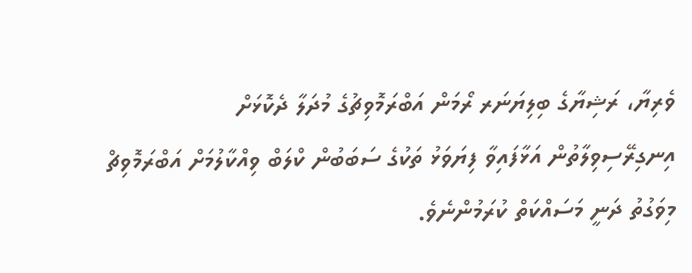ވެރިޔާ، ރަޝިޔާގެ ބިލިޔަނަރ ރޯމަން އަބްރަމޮވިޗުގެ މުދަލާ ދެކޮޅަށް އިނގިރޭސިވިލާތުން އަޅާފައިވާ ފިޔަވަޅު ތަކުގެ ސަބަބުން ކްލަބް ވިއްކާލުމަށް އަބްރަމޮވިޗް މިވަގުތު ދަނީ މަސައްކަތް ކުރަމުންނެވެ.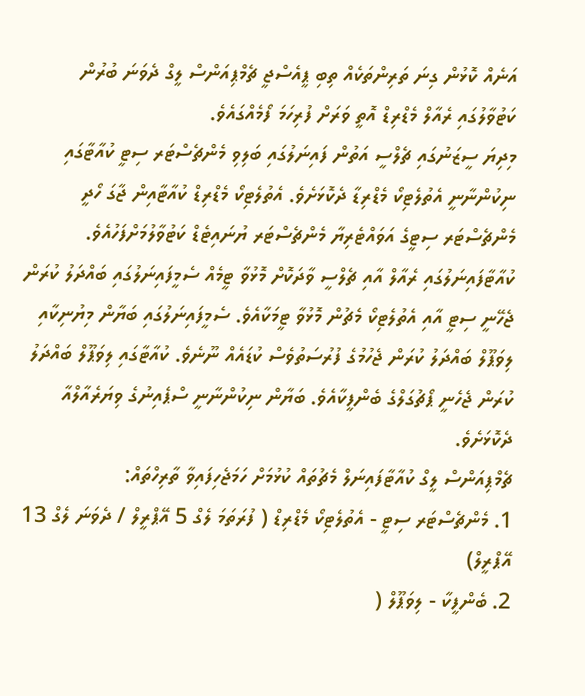އަނެއް ކޮޅުން ގިނަ ތަރިންތަކެއް ތިބި ޕީއެސްޖީ ޗެމްޕިއަންސް ލީގް ދެވަނަ ބުރުން ކަޓުވާލުގައި ރެއާލް މެޑްރިޑް އޮތީ ވަރަށް ފުރިހަމަ ފޯމެއްގައެވެ.
މިދިޔަ ސީޒަނުގައި ޗެލްސީ އަތުން ފައިނަލުގައި ބަލިވި މެންޗެސްޓަރ ސިޓީ ކުއާޓާގައި ނިކުންނާނީ އެތުލެޓިކޯ މެޑްރިޑާ ދެކޮޅަށެވެ. އެތުލެޓިކޯ މެޑްރިޑް ކުއާޓާއިން ޖާގަ ހޯދީ މެންޗެސްޓަރ ސިޓީގެ އަވައްޓެރިޔާ މެންޗެސްޓަރ ޔުނައިޓެޑް ކަޓުވާލުމަށްފަހުއެވެ.
ކުއާޓާފައިނަލުގައި ރެއާލް އާއި ޗެލްސީ ވާދަކޮށް މޮޅުވާ ޓީމެއް ސެމީފައިނަލުގައި ބައްދަލު ކުރަން ޖެހޭނީ ސިޓީ އާއި އެތުލެޓިކޯ މެޗުން މޮޅުވާ ޓީމަކާއެވެ. ސެމީފައިނަލުގައި ބަޔާން މިޔުނިކާއި ލިވަޕޫލް ބައްދަލު ކުރަން ޖެހުމުގެ ފުރުސަތުވެސް ކުޑައެއް ނޫނެވެ. ކުއާޓާގައި ލިވަޕޫލް ބައްދަލު ކުރަން ޖެހެނީ ޕޯޗުގަލްގެ ބެންފީކާއެވެ. ބަޔާން ނިކުންނާނީ ސްޕެއިނުގެ ވިޔަރެއާލްއާ ދެކޮޅަށެވެ.
ޗެމްޕިއަންސް ލީގް ކުއާޓާފައިނަލް މެޗުތައް ކުޅުމަށް ހަމަޖެހިފައިވާ ތާރިހްތައް:
1. މެންޗެސްޓަރ ސިޓީ - އެތުލެޓިކޯ މެޑްރިޑް ( ފުރަތަމަ ލެގް 5 އޭޕްރީލް / ދެވަނަ ލެގް 13 އޭޕްރީލް)
2. ބެންފީކާ - ލިވަޕޫލް (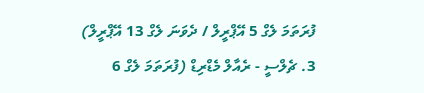ފުރަތަމަ ލެގް 5 އޭޕްރީލް / ދެވަނަ ލެގް 13 އޭޕްރީލް)
3. ޗެލްސީ - ރެއާލް މެޑްރިޑް (ފުރަތަމަ ލެގް 6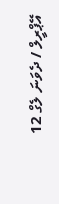އޭޕްރީލް / ދެވަނަ ލެގް 12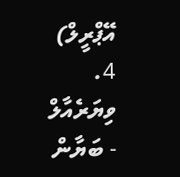އޭޕްރީލް)
4. ވިޔަރެއާލް - ބަޔާން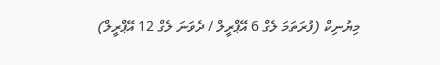މިޔުނިކް (ފުރަތަމަ ލެގް 6 އޭޕްރީލް / ދެވަނަ ލެގް 12 އޭޕްރީލް)